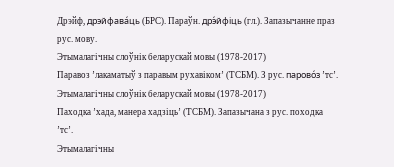Дрэйф, дрэйфава́ць (БРС). Параўн. дрэ́йфіць (гл.). Запазычанне праз рус. мову.
Этымалагічны слоўнік беларускай мовы (1978-2017)
Паравоз ’лакаматыў з паравым рухавіком’ (ТСБМ). З рус. парово́з ’тс’.
Этымалагічны слоўнік беларускай мовы (1978-2017)
Паходка ’хада, манера хадзіць’ (ТСБМ). Запазычана з рус. походка ’тс’.
Этымалагічны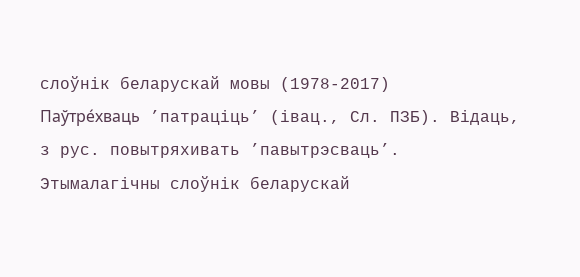слоўнік беларускай мовы (1978-2017)
Паўтре́хваць ’патраціць’ (івац., Сл. ПЗБ). Відаць, з рус. повытряхивать ’павытрэсваць’.
Этымалагічны слоўнік беларускай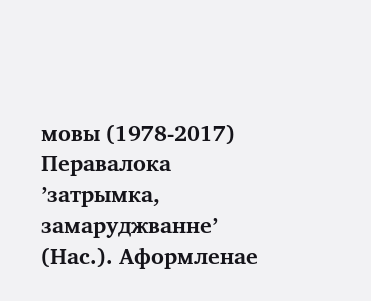мовы (1978-2017)
Перавалока ’затрымка, замаруджванне’ (Нас.). Аформленае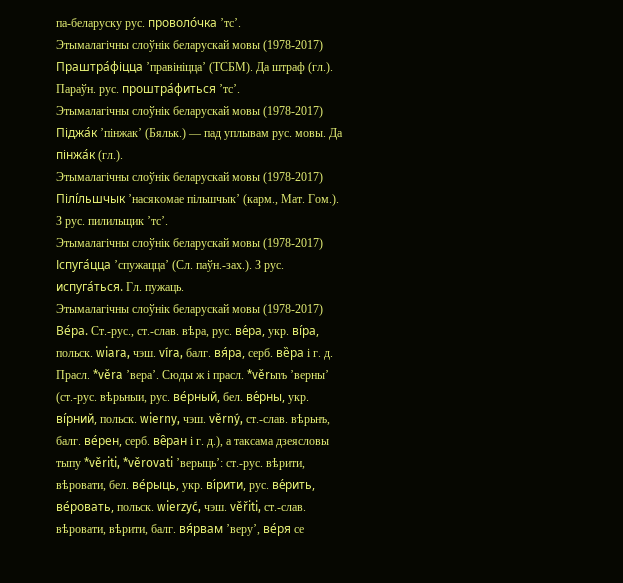па-беларуску рус. проволо́чка ’тс’.
Этымалагічны слоўнік беларускай мовы (1978-2017)
Праштра́фіцца ’правініцца’ (ТСБМ). Да штраф (гл.). Параўн. рус. проштра́фиться ’тс’.
Этымалагічны слоўнік беларускай мовы (1978-2017)
Піджа́к ’пінжак’ (Бяльк.) — пад уплывам рус. мовы. Да пінжа́к (гл.).
Этымалагічны слоўнік беларускай мовы (1978-2017)
Пілі́льшчык ’насякомае пільшчык’ (карм., Мат. Гом.). З рус. пилильщик ’тс’.
Этымалагічны слоўнік беларускай мовы (1978-2017)
Іспуга́цца ’спужацца’ (Сл. паўн.-зах.). З рус. испуга́ться. Гл. пужаць.
Этымалагічны слоўнік беларускай мовы (1978-2017)
Ве́ра. Ст.-рус., ст.-слав. вѣра, рус. ве́ра, укр. ві́ра, польск. wiara, чэш. víra, балг. вя́ра, серб. ве̏ра і г. д. Прасл. *věra ’вера’. Сюды ж і прасл. *věrьnъ ’верны’ (ст.-рус. вѣрьныи, рус. ве́рный, бел. ве́рны, укр. ві́рний, польск. wierny, чэш. věrný, ст.-слав. вѣрьнъ, балг. ве́рен, серб. ве̑ран і г. д.), а таксама дзеясловы тыпу *věriti, *věrovati ’верыць’: ст.-рус. вѣрити, вѣровати, бел. ве́рыць, укр. ві́рити, рус. ве́рить, ве́ровать, польск. wierzyć, чэш. věřiti, ст.-слав. вѣровати, вѣрити, балг. вя́рвам ’веру’, ве́ря се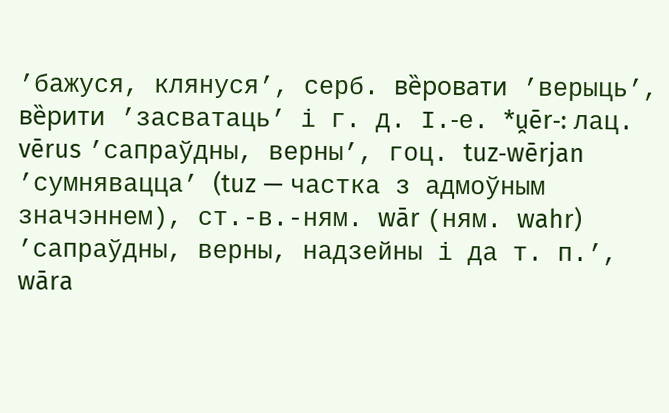’бажуся, клянуся’, серб. ве̏ровати ’верыць’, ве̏рити ’засватаць’ і г. д. І.‑е. *u̯ēr‑: лац. vērus ’сапраўдны, верны’, гоц. tuz‑wērjan ’сумнявацца’ (tuz — частка з адмоўным значэннем), ст.-в.-ням. wār (ням. wahr) ’сапраўдны, верны, надзейны і да т. п.’, wāra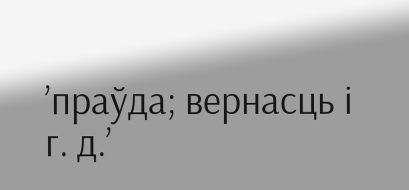’праўда; вернасць і г. д.’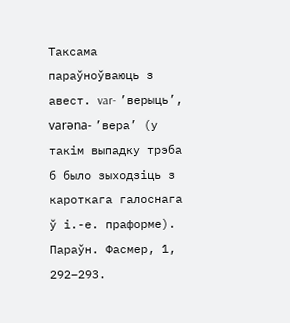Таксама параўноўваюць з авест. var‑ ’верыць’, varəna‑ ’вера’ (у такім выпадку трэба б было зыходзіць з кароткага галоснага ў і.-е. праформе). Параўн. Фасмер, 1, 292–293.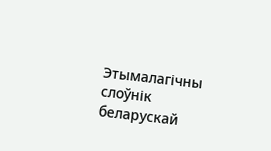Этымалагічны слоўнік беларускай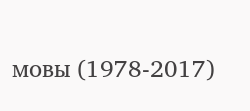мовы (1978-2017)